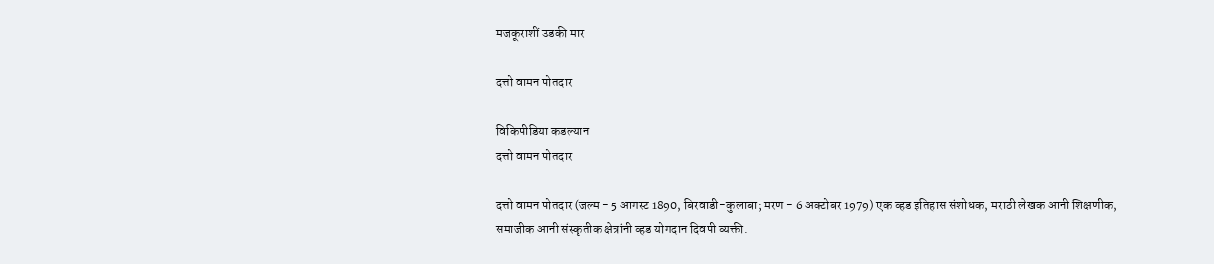मजकूराशीं उडकी मार

दत्तो वामन पोतदार

विकिपीडिया कडल्यान
दत्तो वामन पोतदार

दत्तो वामन पोतदार (जल्म - 5 आगस्ट 1890, बिरवाडी-कुलाबा; मरण - 6 अक्टोबर 1979) एक व्हड इतिहास संशोधक, मराठी लेखक आनी शिक्षणीक, समाजीक आनी संस्कृतीक क्षेत्रांनी व्हड योगदान दिवपी व्यक्ती.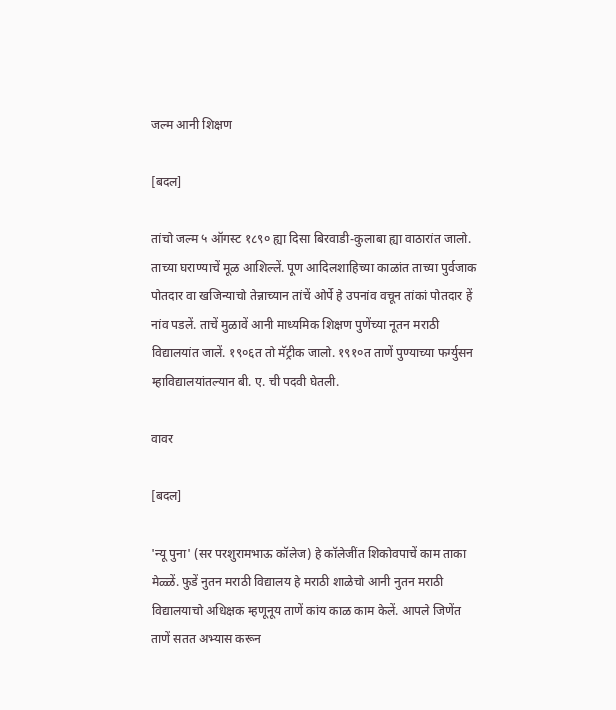जल्म आनी शिक्षण

[बदल]

तांचो जल्म ५ ऑगस्ट १८९० ह्या दिसा बिरवाडी-कुलाबा ह्या वाठारांत जालो. ताच्या घराण्याचें मूळ आशिल्लें. पूण आदिलशाहिच्या काळांत ताच्या पुर्वजाक पोतदार वा खजिन्याचो तेन्नाच्यान तांचें ओर्पे हे उपनांव वचून तांकां पोतदार हें नांव पडलें. ताचें मुळावें आनी माध्यमिक शिक्षण पुणेंच्या नूतन मराठी विद्यालयांत जालें. १९०६त तो मॅट्रीक जालो. १९१०त ताणें पुण्याच्या फर्ग्युसन म्हाविद्यालयांतल्यान बी. ए. ची पदवी घेतली.

वावर

[बदल]

'न्यू पुना' (सर परशुरामभाऊ कॉलेज) हे कॉलेजींत शिकोवपाचें काम ताका मेळ्ळें. फुडें नुतन मराठी विद्यालय हे मराठी शाळेचो आनी नुतन मराठी विद्यालयाचो अधिक्षक म्हणूनूय ताणें कांय काळ काम केलें. आपले जिणेंत ताणें सतत अभ्यास करून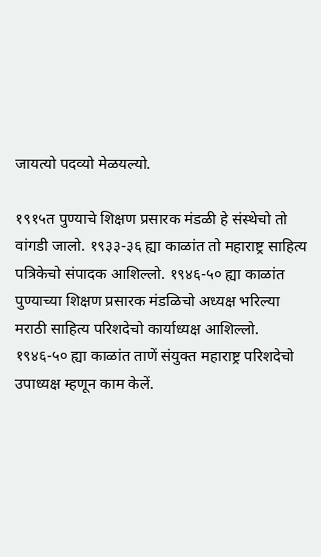जायत्यो पदव्यो मेळयल्यो.

१९१५त पुण्याचे शिक्षण प्रसारक मंडळी हे संस्थेचो तो वांगडी जालो. १९३३-३६ ह्या काळांत तो महाराष्ट्र साहित्य पत्रिकेचो संपादक आशिल्लो. १९४६-५० ह्या काळांत पुण्याच्या शिक्षण प्रसारक मंडळिचो अध्यक्ष भरिल्या मराठी साहित्य परिशदेचो कार्याध्यक्ष आशिल्लो. १९४६-५० ह्या काळांत ताणें संयुक्त महाराष्ट्र परिशदेचो उपाध्यक्ष म्हणून काम केलें.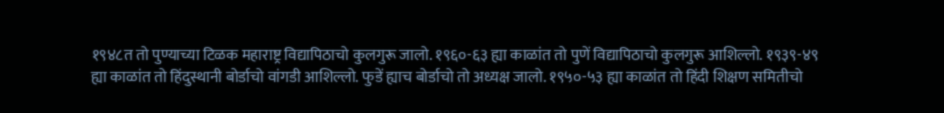१९४८त तो पुण्याच्या टिळक महाराष्ट्र विद्यापिठाचो कुलगुरू जालो. १९६०-६३ ह्या काळांत तो पुणें विद्यापिठाचो कुलगुरू आशिल्लो. १९३९-४९ ह्या काळांत तो हिंदुस्थानी बोर्डाचो वांगडी आशिल्लो. फुडें ह्याच बोर्डाचो तो अध्यक्ष जालो. १९५०-५३ ह्या काळांत तो हिंदी शिक्षण समितीचो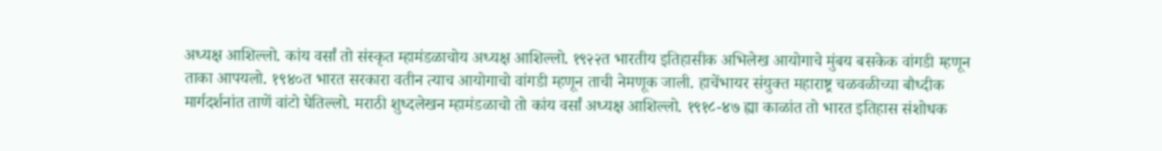अध्यक्ष आशिल्लो. कांय वर्सां तो संस्कृत म्हामंडळाचोय अध्यक्ष आशिल्लो. १९२२त भारतीय इतिहासीक अभिलेख आयोगाचे मुंबय बसकेक वांगडी म्हणून ताका आपयलो. १९४०त भारत सरकारा वतीन त्याच आयोगाचो वांगडी म्हणून ताची नेमणूक जाली. हाचेंभायर संयुक्त महाराष्ट्र चळवळीच्या बौध्दीक मार्गदर्शनांत ताणें वांटो घेतिल्लो. मराठी शुध्दलेखन म्हामंडळाचो तो कांय वर्सां अध्यक्ष आशिल्लो. १९१८-४७ ह्या काळांत तो भारत इतिहास संशोधक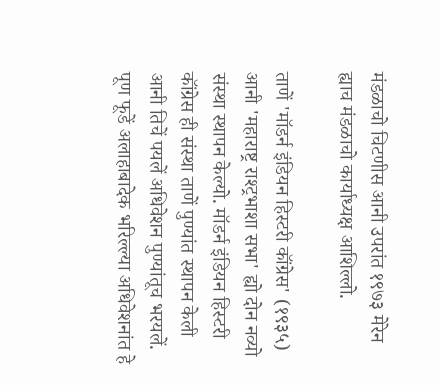मंडळाचो चिटणीस आनी उपरांत १९७३ मेरेन ह्याच मंडळाचो कार्याध्यक्ष आशिल्लो.

ताणें 'मॉडर्न इंडियन हिस्टरी कॉंग्रेस' (१९३५) आनी 'महाराष्ट्र राश्ट्रभाशा सभा' ह्यो दोन नव्यो संस्था स्थापन केल्यो. मॉडर्न इंडियन हिस्टरी कॉंग्रेस ही संस्था ताणें पुण्यांत स्थापन केली आनी तिचें पयलें अधिवेशन पुण्यांतूच भरयलें. पूण फूडें अलाहाबादेक भरिल्ल्या अधिवेशनांत हे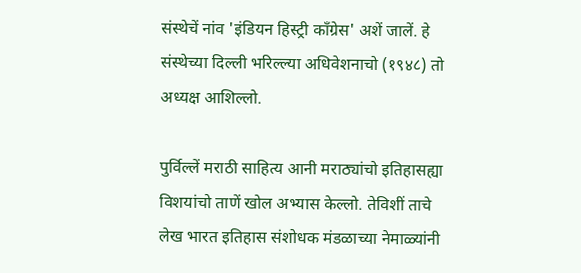संस्थेचें नांव 'इंडियन हिस्ट्री कॉंग्रेस' अशें जालें. हे संस्थेच्या दिल्ली भरिल्ल्या अधिवेशनाचो (१९४८) तो अध्यक्ष आशिल्लो.

पुर्विल्लें मराठी साहित्य आनी मराठ्यांचो इतिहासह्या विशयांचो ताणें खोल अभ्यास केल्लो. तेविशीं ताचे लेख भारत इतिहास संशोधक मंडळाच्या नेमाळ्यांनी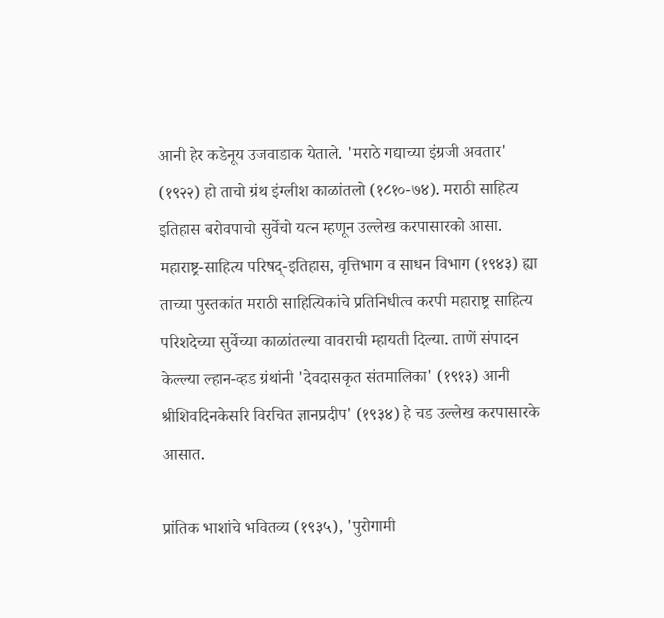आनी हेर कडेनूय उजवाडाक येताले. 'मराठे गद्याच्या इंग्रजी अवतार' (१९२२) हो ताचो ग्रंथ इंग्लीश काळांतलो (१८१०-७४). मराठी साहित्य इतिहास बरोवपाचो सुर्वेचो यत्न म्हणून उल्लेख करपासारको आसा. महाराष्ट्र-साहित्य परिषद्-इतिहास, वृत्तिभाग व साधन विभाग (१९४३) ह्या ताच्या पुस्तकांत मराठी साहित्यिकांचे प्रतिनिधीत्व करपी महाराष्ट्र साहित्य परिशदेच्या सुर्वेच्या काळांतल्या वावराची म्हायती दिल्या. ताणें संपादन केल्ल्या ल्हान-व्हड ग्रंथांनी 'देवदासकृत संतमालिका' (१९१३) आनी श्रीशिवदिनकेसरि विरचित ज्ञानप्रदीप' (१९३४) हे चड उल्लेख करपासारके आसात.

प्रांतिक भाशांचे भवितव्य (१९३५), 'पुरोगामी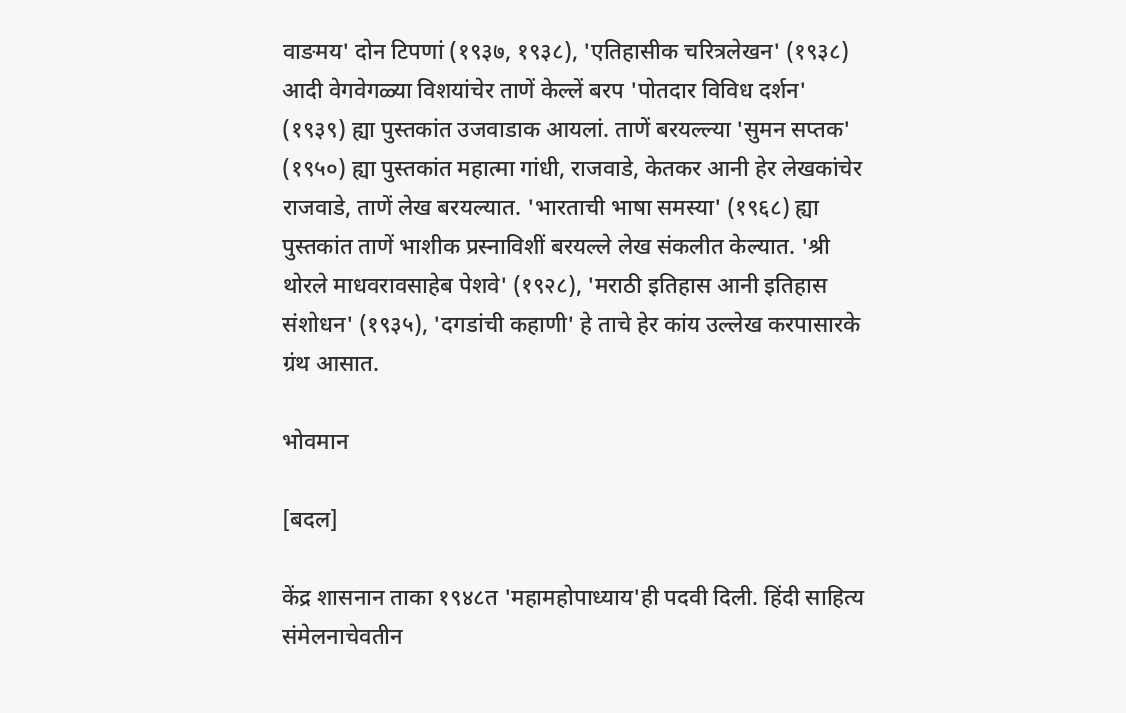वाङमय' दोन टिपणां (१९३७, १९३८), 'एतिहासीक चरित्रलेखन' (१९३८) आदी वेगवेगळ्या विशयांचेर ताणें केल्लें बरप 'पोतदार विविध दर्शन' (१९३९) ह्या पुस्तकांत उजवाडाक आयलां. ताणें बरयल्ल्या 'सुमन सप्तक' (१९५०) ह्या पुस्तकांत महात्मा गांधी, राजवाडे, केतकर आनी हेर लेखकांचेर राजवाडे, ताणें लेख बरयल्यात. 'भारताची भाषा समस्या' (१९६८) ह्या पुस्तकांत ताणें भाशीक प्रस्नाविशीं बरयल्ले लेख संकलीत केल्यात. 'श्री थोरले माधवरावसाहेब पेशवे' (१९२८), 'मराठी इतिहास आनी इतिहास संशोधन' (१९३५), 'दगडांची कहाणी' हे ताचे हेर कांय उल्लेख करपासारके ग्रंथ आसात.

भोवमान

[बदल]

केंद्र शासनान ताका १९४८त 'महामहोपाध्याय'ही पदवी दिली. हिंदी साहित्य संमेलनाचेवतीन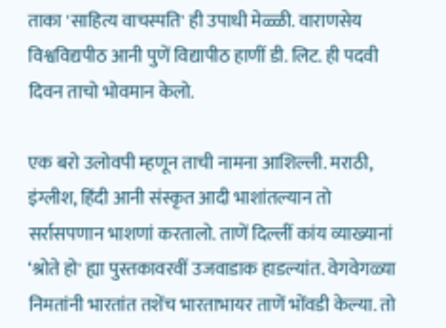ताका 'साहित्य वाचस्पति' ही उपाधी मेळ्ळी. वाराणसेय विश्वविद्यपीठ आनी पुणें विद्यापीठ हाणीं डी. लिट. ही पदवी दिवन ताचो भोवमान केलो.

एक बरो उलोवपी म्हणून ताची नामना आशिल्ली. मराठी, इंग्लीश, हिंदी आनी संस्कृत आदी भाशांतल्यान तो सर्रासपणान भाशणां करतालो. ताणें दिल्लीं कांय व्याख्यानां ‘श्रोते हो' ह्या पुस्तकावरवीं उजवाडाक हाडल्यांत. वेगवेगळ्या निमतांनी भारतांत तशेंच भारताभायर ताणें भोंवडी केल्या. तो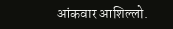आंकवार आशिल्लो.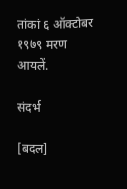तांकां ६ ऑक्टोबर १९७९ मरण आयलें.

संदर्भ

[बदल]